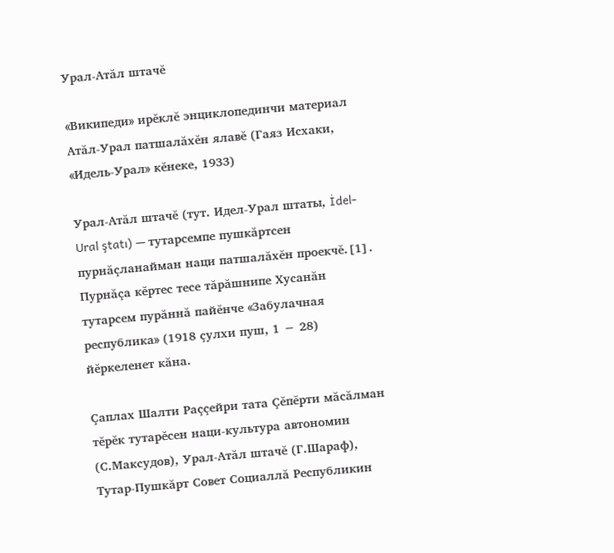Урал-Атăл штачĕ

«Википеди» ирĕклĕ энциклопединчи материал
Атăл-Урал патшалăхĕн ялавĕ (Гаяз Исхаки, «Идель-Урал» кĕнеке, 1933)

Урал-Атăл штачĕ (тут. Идел-Урал штаты, İdel-Ural ştatı) — тутарсемпе пушкăртсен пурнăçланайман наци патшалăхĕн проекчĕ.[1]. Пурнăçа кĕртес тесе тăрăшнипе Хусанăн тутарсем пурăннă пайĕнче «Забулачная республика» (1918 çулхи пуш, 1 − 28) йĕркеленет кăна.

Çаплах Шалти Раççейри тата Çĕпĕрти мăсăлман тĕрĕк тутарĕсен наци-культура автономин (С.Максудов), Урал-Атăл штачĕ (Г.Шараф), Тутар-Пушкăрт Совет Социаллă Республикин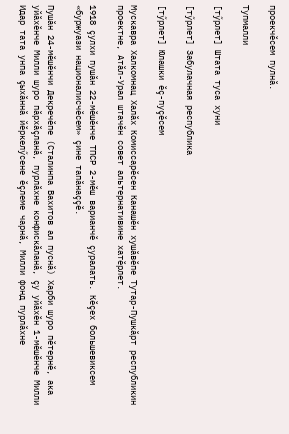проекчĕсем пулнă.

Тупмалли

[тӳрлет] Штата туса хуни

[тӳрлет] Забулачная республика

[тӳрлет] Юлашки ĕç-пуçĕсем

Мускавра Халкомнац Халăх Комиссарĕсен Канашĕн хушăвĕпе Тутар-Пушкăрт республикин проектне, Атăл-Урал штачĕн совет альтернативине хатĕрлет.

1918 çулхи пушăн 22-мĕшĕнче ТПСР 2-мĕш варианчĕ çуралать. Кĕçех большевиксем «буржуази националисчĕсем» çине тапăнаççĕ.

Пушăн 24-мĕшĕнчи Декречĕпе (Сталинпа Вахитов ал пуснă) Харби шуро пĕтернĕ, ака уйăхĕнче Милли шуро пăрхăçланă, пурлăхне конфискăланă, çу уйăхĕн 1-мĕшĕнче Милли Идар тата унпа çыхăннă йĕркелӳсене ĕçлеме чарнă, Милли фонд пурлăхне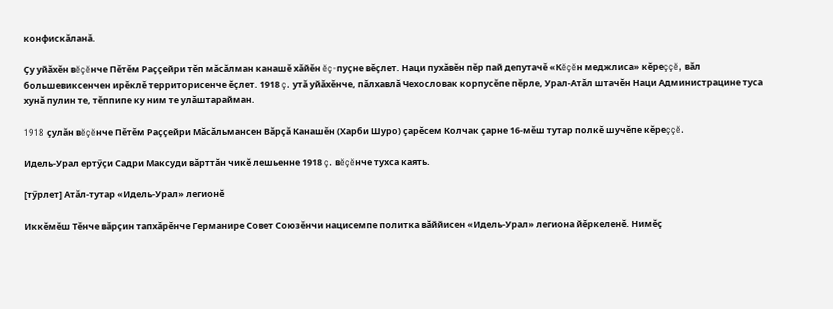конфискăланă.

Çу уйăхĕн вĕçĕнче Пĕтĕм Раççейри тĕп мăсăлман канашĕ хăйĕн ĕç-пуçне вĕçлет. Наци пухăвĕн пĕр пай депутачĕ «Кĕçĕн меджлиса» кĕреççĕ, вăл большевиксенчен ирĕклĕ территорисенче ĕçлет. 1918 ç. утă уйăхĕнче, пăлхавлă Чехословак корпусĕпе пĕрле, Урал-Атăл штачĕн Наци Администрацине туса хунă пулин те, тĕппипе ку ним те улăштарайман.

1918 çулăн вĕçĕнче Пĕтĕм Раççейри Мăсăльмансен Вăрçă Канашĕн (Харби Шуро) çарĕсем Колчак çарне 16-мĕш тутар полкĕ шучĕпе кĕреççĕ.

Идель-Урал ертӳçи Садри Максуди вăрттăн чикĕ лешьенне 1918 ç. вĕçĕнче тухса каять.

[тӳрлет] Атăл-тутар «Идель-Урал» легионĕ

Иккĕмĕш Тĕнче вăрçин тапхăрĕнче Германире Совет Союзĕнчи нацисемпе политка вăййисен «Идель-Урал» легиона йĕркеленĕ. Нимĕç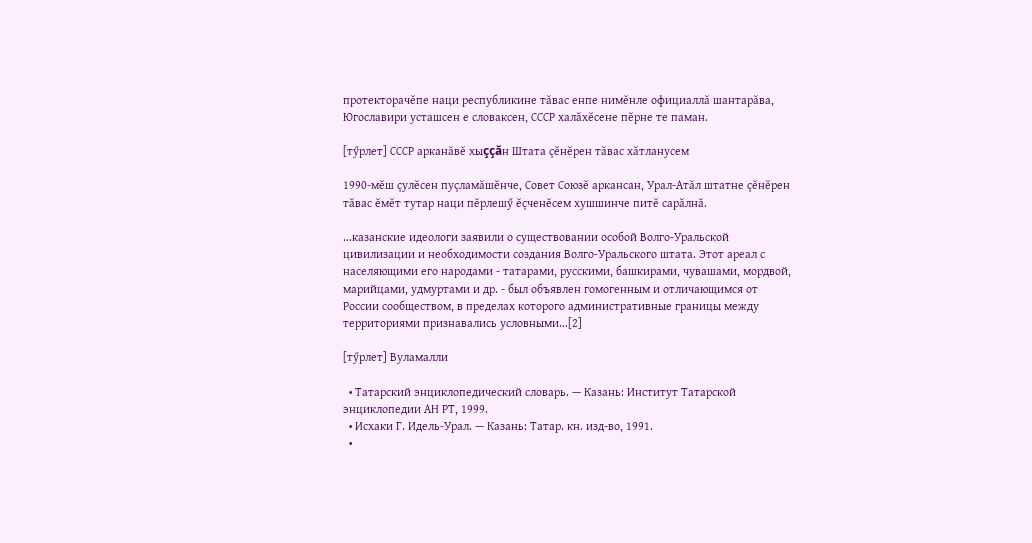протекторачĕпе наци республикине тăвас енпе нимĕнле официаллă шантарăва, Югославири усташсен е словаксен, СССР халăхĕсене пĕрне те паман.

[тӳрлет] СССР арканăвĕ хыççăн Штата çĕнĕрен тăвас хăтланусем

1990-мĕш çулĕсен пуçламăшĕнче, Совет Союзĕ аркансан, Урал-Атăл штатне çĕнĕрен тăвас ĕмĕт тутар наци пĕрлешӳ ĕçченĕсем хушшинче питĕ сарăлнă.

...казанские идеологи заявили о существовании особой Волго-Уральской цивилизации и необходимости создания Волго-Уральского штата. Этот ареал с населяющими его народами - татарами, русскими, башкирами, чувашами, мордвой, марийцами, удмуртами и др. - был объявлен гомогенным и отличающимся от России сообществом, в пределах которого административные границы между территориями признавались условными...[2]

[тӳрлет] Вуламалли

  • Татарский энциклопедический словарь. — Казань: Институт Татарской энциклопедии АН РТ, 1999.
  • Исхаки Г. Идель-Урал. — Казань: Татар. кн. изд-во, 1991.
  •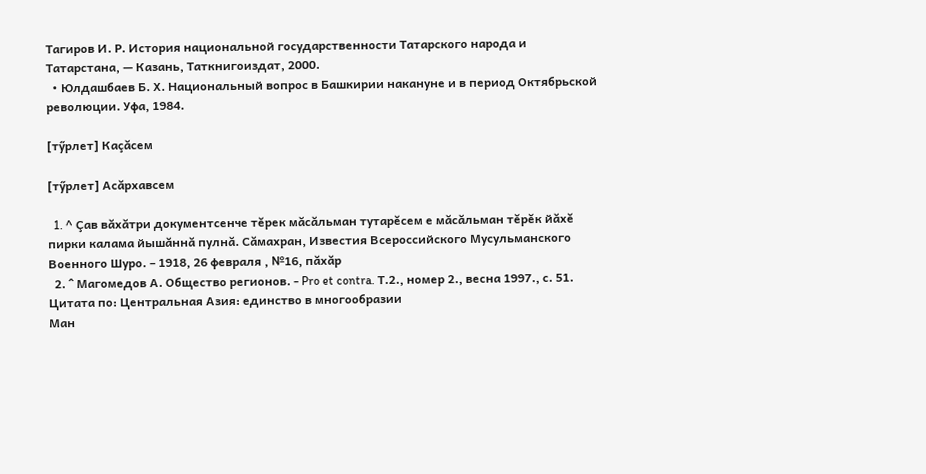Тагиров И. Р. История национальной государственности Татарского народа и Татарстана, — Казань, Таткнигоиздат, 2000.
  • Юлдашбаев Б. Х. Национальный вопрос в Башкирии накануне и в период Октябрьской революции. Уфа, 1984.

[тӳрлет] Каçăсем

[тӳрлет] Асăрхавсем

  1. ^ Çав вăхăтри документсенче тĕрек мăсăльман тутарĕсем е мăсăльман тĕрĕк йăхĕ пирки калама йышăннă пулнă. Сăмахран, Известия Всероссийского Мусульманского Военного Шуро. – 1918, 26 февраля , №16, пăхăр
  2. ^ Магомедов А. Общество регионов. - Pro et contra. Т.2., номер 2., весна 1997., с. 51. Цитата по: Центральная Азия: единство в многообразии
Ман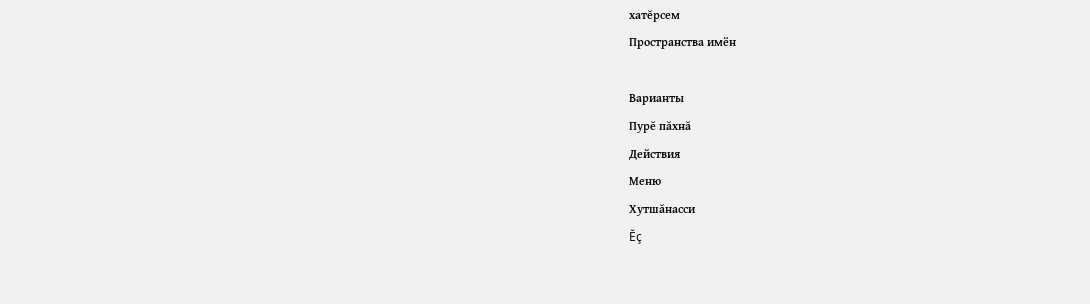хатĕрсем
Пространства имён

Варианты
Пурĕ пăхнă
Действия
Меню
Хутшăнасси
Ĕç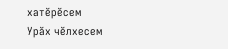хатĕрĕсем
Урăх чĕлхесем